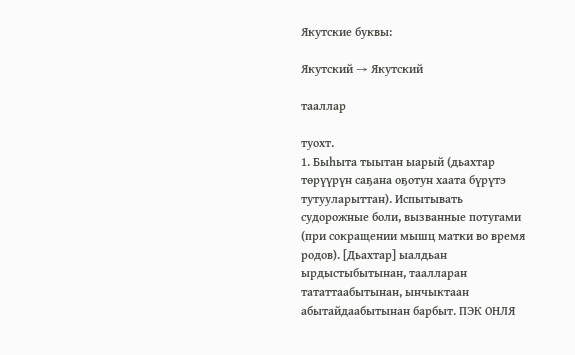Якутские буквы:

Якутский → Якутский

тааллар

туохт.
1. Быһыта тыытан ыарый (дьахтар төрүүрүн саҕана оҕотун хаата бүрүтэ тутууларыттан). Испытывать судорожные боли, вызванные потугами (при сокращении мышц матки во время родов). [Дьахтар] ыалдьан ырдыстыбытынан, таалларан тататтаабытынан, ынчыктаан абытайдаабытынан барбыт. ПЭК ОНЛЯ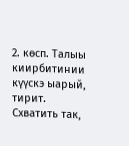2. көсп. Талыы киирбитинии күүскэ ыарый, тирит. Схватить так,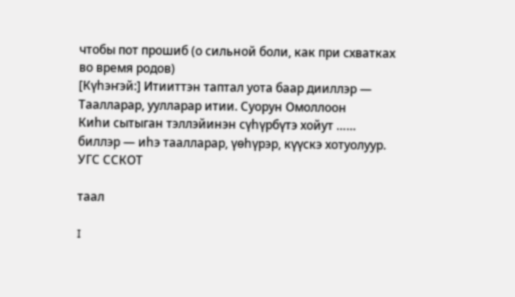чтобы пот прошиб (о сильной боли, как при схватках во время родов)
[Күһэҥэй:] Итииттэн таптал уота баар дииллэр — Таалларар, уулларар итии. Суорун Омоллоон
Киһи сытыган тэллэйинэн сүһүрбүтэ хойут …… биллэр — иһэ таалларар, үөһүрэр, күүскэ хотуолуур. УГС ССКОТ

таал

I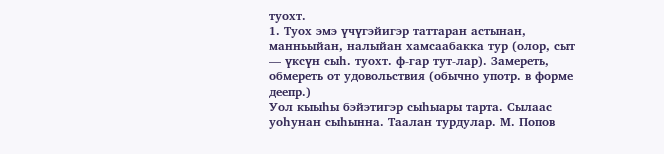туохт.
1. Туох эмэ үчүгэйигэр таттаран астынан, манньыйан, налыйан хамсаабакка тур (олор, сыт — үксүн сыһ. туохт. ф-гар тут-лар). Замереть, обмереть от удовольствия (обычно употр. в форме деепр.)
Уол кыыһы бэйэтигэр сыһыары тарта. Сылаас уоһунан сыһынна. Таалан турдулар. М. Попов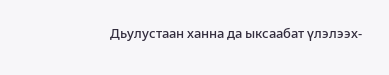Дьулустаан ханна да ыксаабат үлэлээх-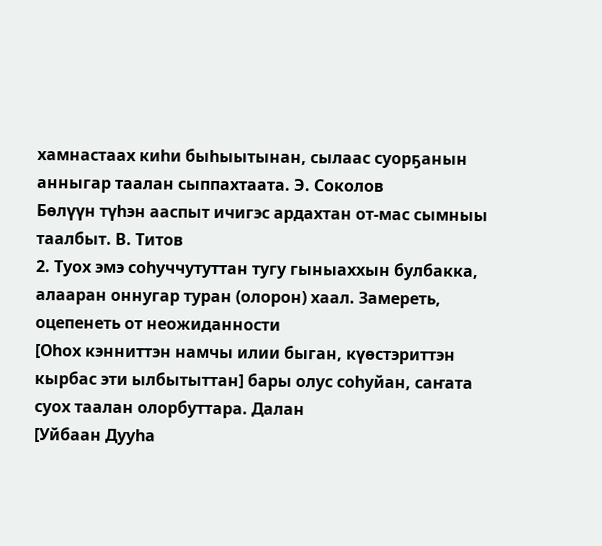хамнастаах киһи быһыытынан, сылаас суорҕанын анныгар таалан сыппахтаата. Э. Соколов
Бөлүүн түһэн ааспыт ичигэс ардахтан от-мас сымныы таалбыт. В. Титов
2. Туох эмэ соһуччутуттан тугу гыныаххын булбакка, алааран оннугар туран (олорон) хаал. Замереть, оцепенеть от неожиданности
[Оһох кэнниттэн намчы илии быган, күөстэриттэн кырбас эти ылбытыттан] бары олус соһуйан, саҥата суох таалан олорбуттара. Далан
[Уйбаан Дууһа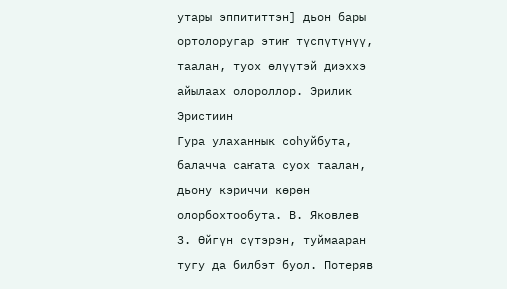утары эппититтэн] дьон бары ортолоругар этиҥ түспүтүнүү, таалан, туох өлүүтэй диэххэ айылаах олороллор. Эрилик Эристиин
Гура улаханнык соһуйбута, балачча саҥата суох таалан, дьону кэриччи көрөн олорбохтообута. В. Яковлев
3. Өйгүн сүтэрэн, туймааран тугу да билбэт буол. Потеряв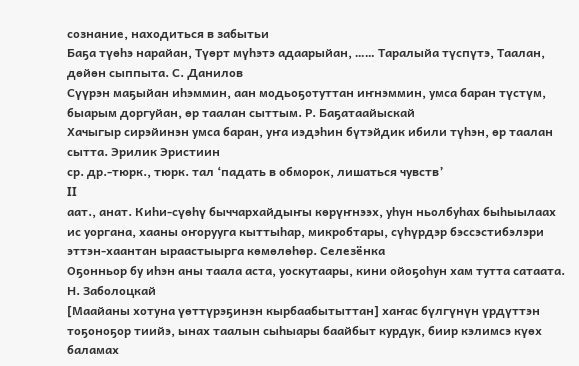сознание, находиться в забытьи
Баҕа түөһэ нарайан, Түөрт мүһэтэ адаарыйан, …… Таралыйа түспүтэ, Таалан, дөйөн сыппыта. С. Данилов
Сүүрэн маҕыйан иһэммин, аан модьоҕотуттан иҥнэммин, умса баран түстүм, быарым доргуйан, өр таалан сыттым. Р. Баҕатаайыскай
Хачыгыр сирэйинэн умса баран, уҥа иэдэһин бүтэйдик ибили түһэн, өр таалан сытта. Эрилик Эристиин
ср. др.-тюрк., тюрк. тал ‘падать в обморок, лишаться чувств’
II
аат., анат. Киһи-сүөһү быччархайдыҥы көрүҥнээх, уһун ньолбуһах быһыылаах ис уоргана, хааны оҥорууга кыттыһар, микробтары, сүһүрдэр бэссэстибэлэри эттэн-хаантан ыраастыырга көмөлөһөр. Селезёнка
Оҕонньор бу иһэн аны таала аста, уоскутаары, кини ойоҕоһун хам тутта сатаата. Н. Заболоцкай
[Маайаны хотуна үөттүрэҕинэн кырбаабытыттан] хаҥас бүлгүнүн үрдүттэн тоҕоноҕор тиийэ, ынах таалын сыһыары баайбыт курдук, биир кэлимсэ күөх баламах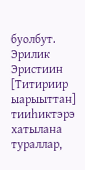буолбут. Эрилик Эристиин
[Титириир ыарыыттан] тииһиктэрэ хатылана тураллар,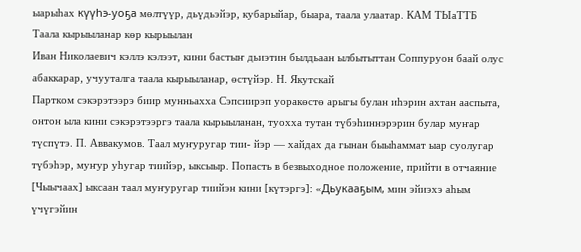ыарыһах күүһэ-уоҕа мөлтүүр, дьүдьэйэр, кубарыйар, быара, таала улаатар. КАМ ТЫаТТБ
Таала кырыыланар көр кырыылан
Иван Николаевич кэллэ кэлээт, кини бастыҥ дьиэтин былдьаан ылбытыттан Соппуруон баай олус абаккарар, учууталга таала кырыыланар, өстүйэр. Н. Якутскай
Партком сэкэрэтээрэ биир мунньахха Сэпсиирэп уоракөстө арыгы булан иһэрин ахтан ааспыта, онтон ыла кини сэкэрэтээргэ таала кырыыланан, туохха тутан түбэһиннэрэрин булар муҥар түспүтэ. П. Аввакумов. Таал муҥуругар тии- йэр — хайдах да гынан быыһаммат ыар суолугар түбэһэр, муҥур уһугар тиийэр, ыксыыр. Попасть в безвыходное положение, прийти в отчаяние
[Чыычаах] ыксаан таал муҥуругар тиийэн кини [күтэргэ]: «Дьукааҕым, мин эйиэхэ аһым үчүгэйин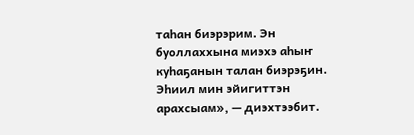таһан биэрэрим. Эн буоллаххына миэхэ аһыҥ куһаҕанын талан биэрэҕин. Эһиил мин эйигиттэн арахсыам», — диэхтээбит.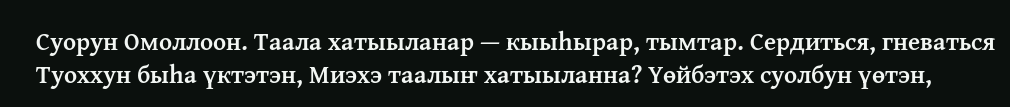Суорун Омоллоон. Таала хатыыланар — кыыһырар, тымтар. Сердиться, гневаться
Туоххун быһа үктэтэн, Миэхэ таалыҥ хатыыланна? Үөйбэтэх суолбун үөтэн,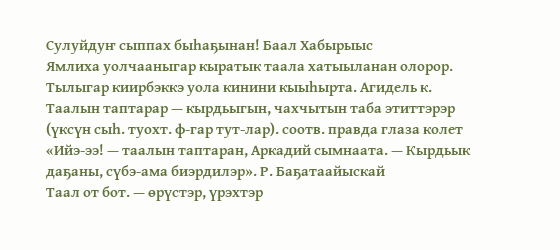Сулуйдуҥ сыппах быһаҕынан! Баал Хабырыыс
Ямлиха уолчааныгар кыратык таала хатыыланан олорор. Тылыгар киирбэккэ уола кинини кыыһырта. Агидель к. Таалын таптарар — кырдьыгын, чахчытын таба этиттэрэр (үксүн сыһ. туохт. ф-гар тут-лар). соотв. правда глаза колет
«Ийэ-ээ! — таалын таптаран, Аркадий сымнаата. — Кырдьык даҕаны, сүбэ-ама биэрдилэр». Р. Баҕатаайыскай
Таал от бот. — өрүстэр, үрэхтэр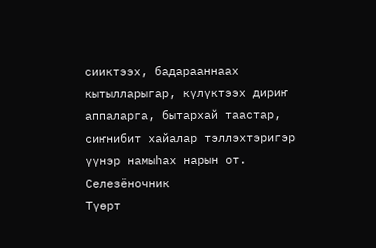сииктээх, бадарааннаах кытылларыгар, күлүктээх дириҥ аппаларга, бытархай таастар, сиҥнибит хайалар тэллэхтэригэр үүнэр намыһах нарын от. Селезёночник
Түөрт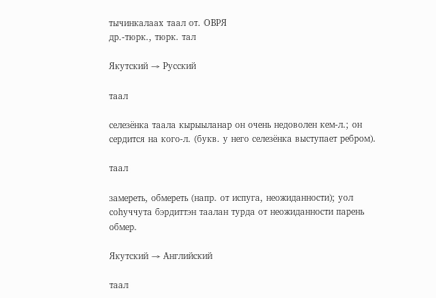тычинкалаах таал от. ОВРЯ
др.-тюрк., тюрк. тал

Якутский → Русский

таал

селезёнка таала кырыыланар он очень недоволен кем-л.; он сердится на кого-л. (букв. у него селезёнка выступает ребром).

таал

замереть, обмереть (напр. от испуга, неожиданности); уол соһуччута бэрдиттэн таалан турда от неожиданности парень обмер.

Якутский → Английский

таал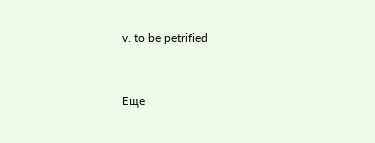v. to be petrified


Еще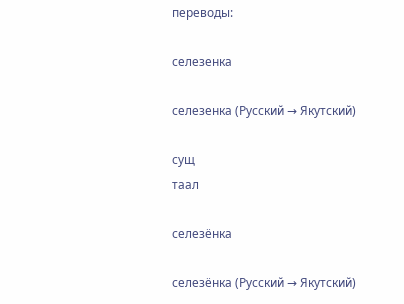переводы:

селезенка

селезенка (Русский → Якутский)

сущ
таал

селезёнка

селезёнка (Русский → Якутский)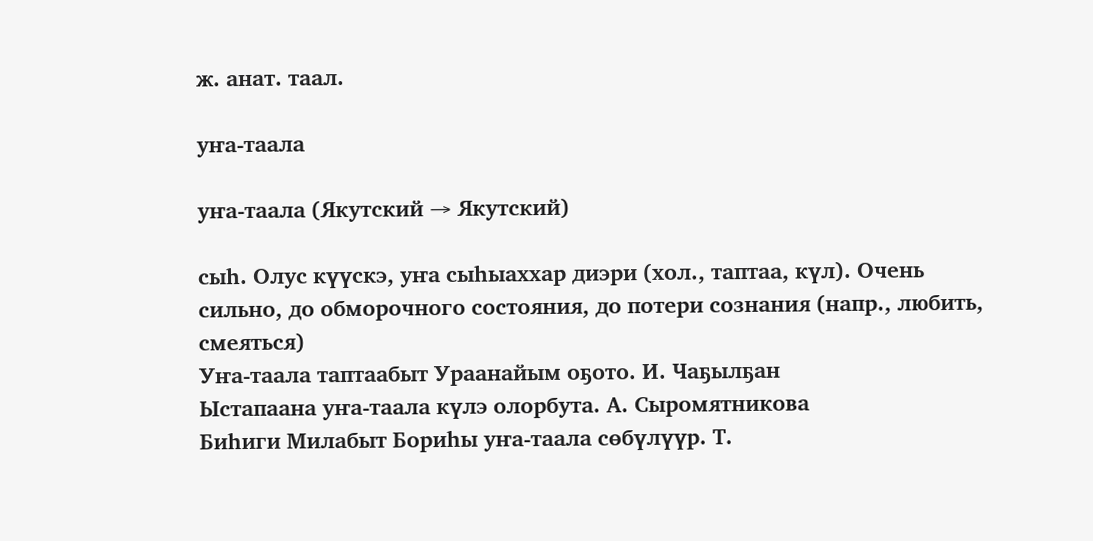ж. анат. таал.

уҥа-таала

уҥа-таала (Якутский → Якутский)

сыһ. Олус күүскэ, уҥа сыһыаххар диэри (хол., таптаа, күл). Очень сильно, до обморочного состояния, до потери сознания (напр., любить, смеяться)
Уҥа-таала таптаабыт Ураанайым оҕото. И. Чаҕылҕан
Ыстапаана уҥа-таала күлэ олорбута. А. Сыромятникова
Биһиги Милабыт Бориһы уҥа-таала сөбүлүүр. Т.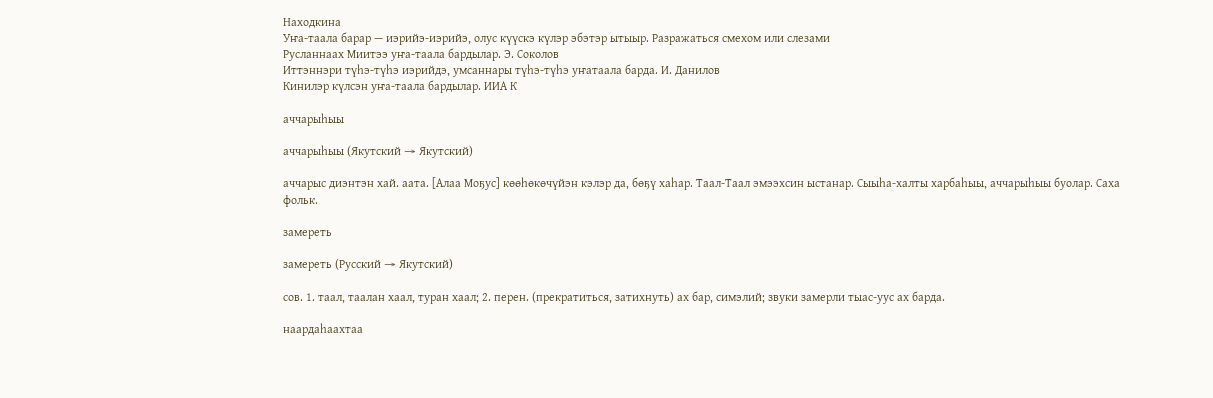Находкина
Уҥа-таала барар — иэрийэ-иэрийэ, олус күүскэ күлэр эбэтэр ытыыр. Разражаться смехом или слезами
Русланнаах Миитээ уҥа-таала бардылар. Э. Соколов
Иттэннэри түһэ-түһэ иэрийдэ, умсаннары түһэ-түһэ уҥатаала барда. И. Данилов
Кинилэр күлсэн уҥа-таала бардылар. ИИА К

аччарыһыы

аччарыһыы (Якутский → Якутский)

аччарыс диэнтэн хай. аата. [Алаа Моҕус] көөһөкөчүйэн кэлэр да, бөҕү хаһар. Таал-Таал эмээхсин ыстанар. Сыыһа-халты харбаһыы, аччарыһыы буолар. Саха фольк.

замереть

замереть (Русский → Якутский)

сов. 1. таал, таалан хаал, туран хаал; 2. перен. (прекратиться, затихнуть) ах бар, симэлий; звуки замерли тыас-уус ах барда.

наардаһаахтаа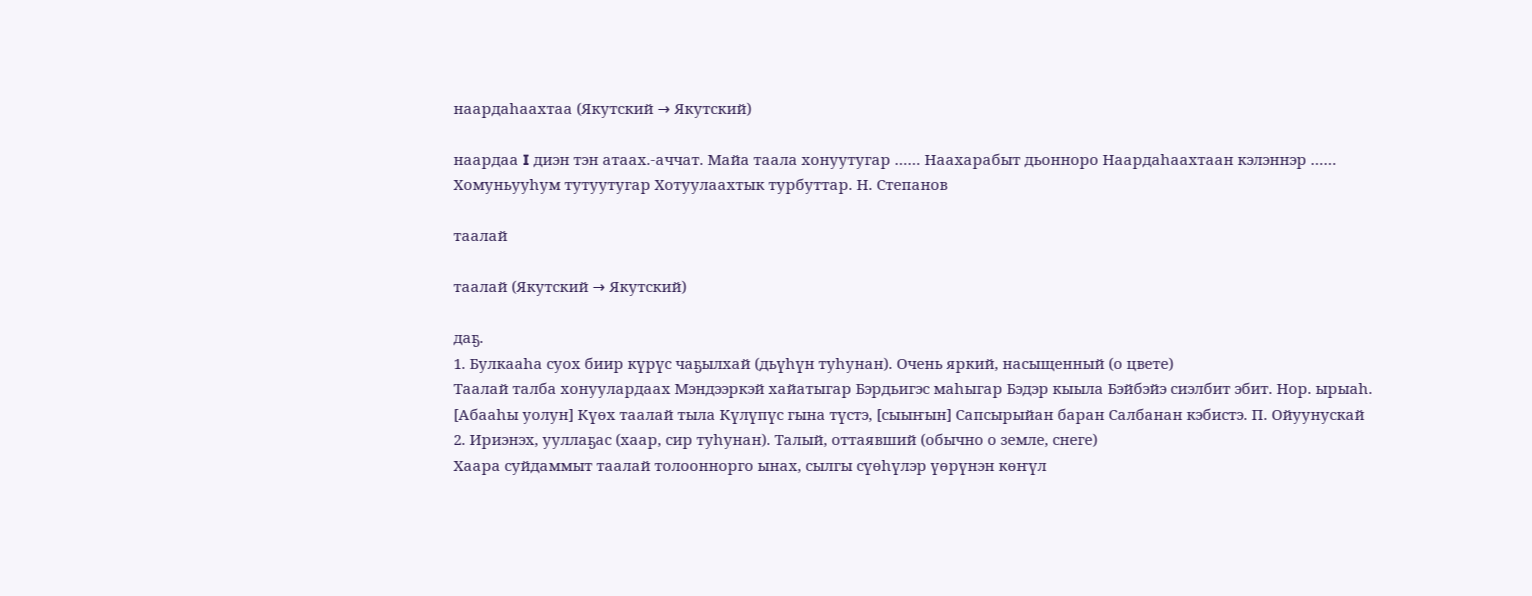наардаһаахтаа (Якутский → Якутский)

наардаа I диэн тэн атаах.-аччат. Майа таала хонуутугар …… Наахарабыт дьонноро Наардаһаахтаан кэлэннэр …… Хомуньууһум тутуутугар Хотуулаахтык турбуттар. Н. Степанов

таалай

таалай (Якутский → Якутский)

даҕ.
1. Булкааһа суох биир күрүс чаҕылхай (дьүһүн туһунан). Очень яркий, насыщенный (о цвете)
Таалай талба хонуулардаах Мэндээркэй хайатыгар Бэрдьигэс маһыгар Бэдэр кыыла Бэйбэйэ сиэлбит эбит. Нор. ырыаһ. [Абааһы уолун] Күөх таалай тыла Күлүпүс гына түстэ, [сыыҥын] Сапсырыйан баран Салбанан кэбистэ. П. Ойуунускай
2. Ириэнэх, ууллаҕас (хаар, сир туһунан). Талый, оттаявший (обычно о земле, снеге)
Хаара суйдаммыт таалай толооннорго ынах, сылгы сүөһүлэр үөрүнэн көҥүл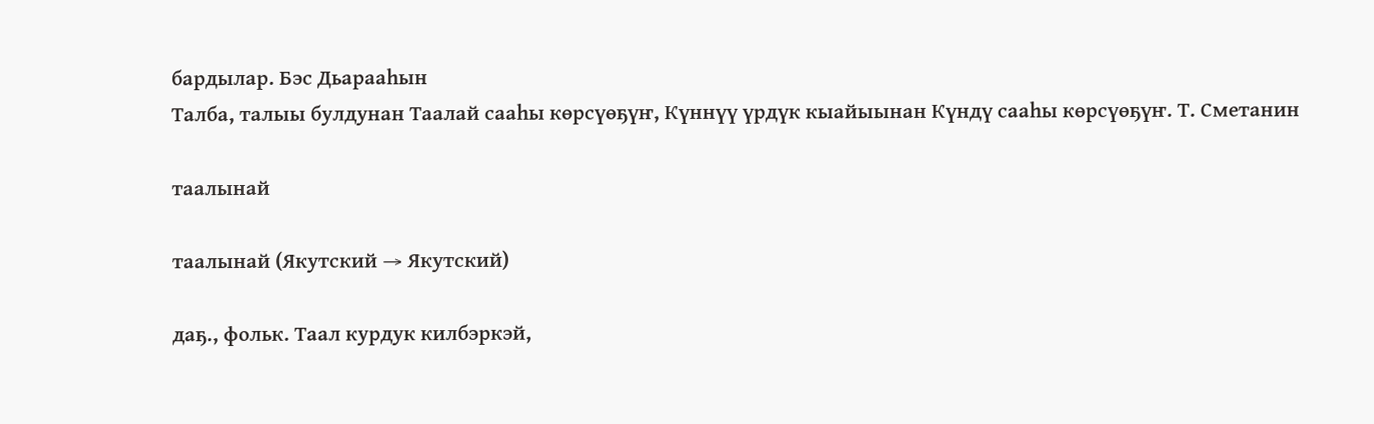бардылар. Бэс Дьарааһын
Талба, талыы булдунан Таалай сааһы көрсүөҕүҥ, Күннүү үрдүк кыайыынан Күндү сааһы көрсүөҕүҥ. Т. Сметанин

таалынай

таалынай (Якутский → Якутский)

даҕ., фольк. Таал курдук килбэркэй,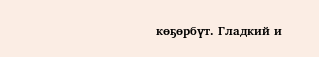көҕөрбүт. Гладкий и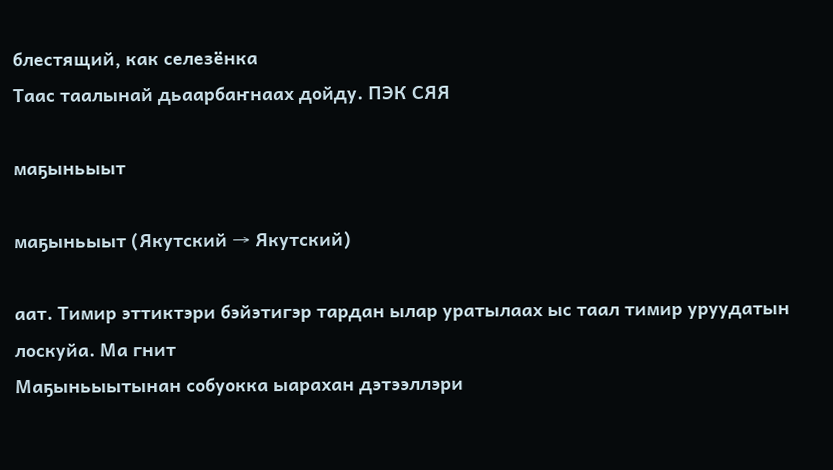блестящий, как селезёнка
Таас таалынай дьаарбаҥнаах дойду. ПЭК СЯЯ

маҕыньыыт

маҕыньыыт (Якутский → Якутский)

аат. Тимир эттиктэри бэйэтигэр тардан ылар уратылаах ыс таал тимир уруудатын лоскуйа. Ма гнит
Маҕыньыытынан собуокка ыарахан дэтээллэри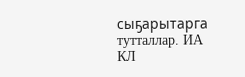сыҕарытарга тутталлар. ИА КЛ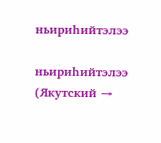ньириһийтэлээ

ньириһийтэлээ (Якутский →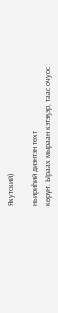Якутский)

ньириһий диэнтэн төхт
көрүҥ. Ыраах мыраан кэтэҕэр, таас очуос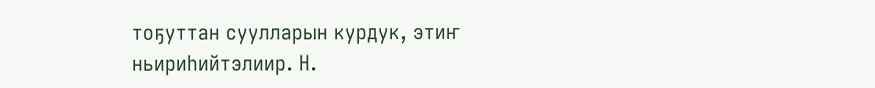тоҕуттан суулларын курдук, этиҥ ньириһийтэлиир. Н.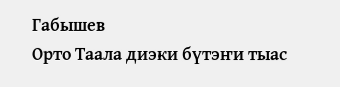Габышев
Орто Таала диэки бүтэҥи тыас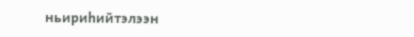ньириһийтэлээн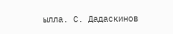ылла. С. Дадаскинов